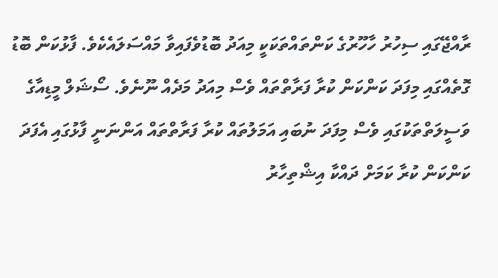ރާއްޖޭގައި ސިހުރު ހާހޫރުގެ ކަންތައްތަކަކީ މިއަދު ބޮޑުވެފައިވާ މައްސަލައެކެވެ. ފާޅުކަން ބޮޑު ގޮތެއްގައި މިފަދަ ކަންކަން ކުރާ ފަރާތްތައް ވެސް މިއަދު މަދެއް ނޫނެވެ. ސޯޝަލް މީޑިއާގެ ވަސީލަތްތަކުގައި ވެސް މިފަދަ ނުބައި އަމަލުތައް ކުރާ ފަރާތްތައް އަންނަނީ ފާޅުގައި އެފަދަ ކަންކަން ކުރާ ކަމަށް ދައްކާ އިޝްތިހާރު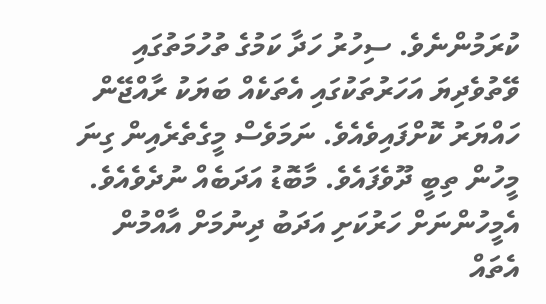ކުރަމުންނެވެ. ސިހުރު ހަދާ ކަމުގެ ތުހުމަތުގައި ވޭތުވެދިޔަ އަހަރުތަކުގައި އެތަކެއް ބަޔަކު ރާއްޖޭން ހައްޔަރު ކޮށްފައިވެއެވެ. ނަމަވެސް މީގެތެރެއިން ގިނަ މީހުން ތިބީ ދޫވެފައެވެ. މާބޮޑު އަދަބެއް ނުދެވެއެވެ. އެމީހުންނަށް ހަރުކަށި އަދަބު ދިނުމަށް އާއްމުން އެތައް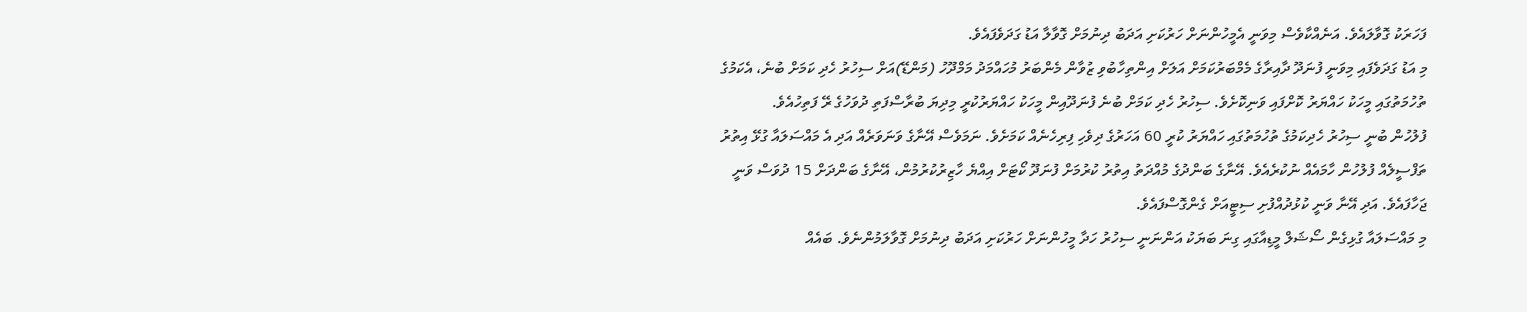ފަހަރަކު ގޮވާލައެވެ. އަނެއްކާވެސް މިވަނީ އެމީހުންނަށް ހަރުކަށި އަދަބު ދިނުމަށް ގޮވާލާ އަޑު ގަދަވެފައެވެ.
މި އަޑު ގަދަވެފައި މިވަނީ ފުނަދޫ ދާއިރާގެ މެމްބަރުކަމަށް އަލަށް އިންތިހާބުވި ޒުވާން މެންބަރު މުހައްމަދު މަމްދޫހު (މަންޑޭ)އަށް ސިހުރު ހެދި ކަމަށް ބުނެ، އެކަމުގެ ތުހުމަތުގައި މީހަކު ހައްޔަރު ކޮށްފައި ވަނިކޮށެވެ. ސިހުރު ހެދި ކަމަށް ބުނެ ފުނަދޫއިން މީހަކު ހައްޔަރުކުރީ މިދިޔަ ބުރާސްފަތި ދުވަހުގެ ރޭ ފަތިހުއެވެ.
ފުލުހުން ބުނީ ސިހުރު ހެދިކަމުގެ ތުހުމަތުގައި ހައްޔަރު ކުރީ 60 އަހަރުގެ ދިވެހި ފިރިހެނެއް ކަމަށެވެ. ނަމަވެސް އޭނާގެ ވަނަވަރެއް އަދި އެ މައްސަލައާ ގުޅޭ އިތުރު ތަފްސީލެއް ފުލުހުން ހާމައެއް ނުކުރެއެވެ. އޭނާގެ ބަންދުގެ މުއްދަތު އިތުރު ކުރުމަށް ފުނަދޫ ކޯޓަށް އިއްޔެ ހާޒިރުކުރުމުން، އޭނާގެ ބަންދަށް 15 ދުވަސް ވަނީ ޖަހާފައެވެ. އަދި އޭނާ ވަނީ ކުޅުދުއްފުށި ސިޓީއަށް ގެންގޮސްފައެވެ.
މި މައްސަލައާ ގުޅިގެން ސޯޝަލް މީޑިއާގައި ގިނަ ބަޔަކު އަންނަނީ ސިހުރު ހަދާ މީހުންނަށް ހަރުކަށި އަދަބު ދިނުމަށް ގޮވާލަމުންނެވެ. ބައެއް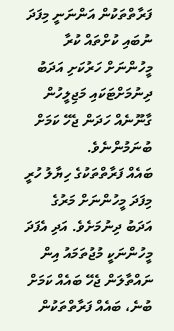ފަރާތްތަކުން އަންނަނީ މިފަދަ ނުބައި ކުށްތައް ކުރާ މީހުންނަށް ހަރުކަށި އަދަބު ދިނުމަށްޓަކައި މަޖިލީހުން ގާނޫނެއް ހަދަން ޖެހޭ ކަމަށް ބުނަމުންނެވެ.
ބައެއް ފަރާތްތަކުގެ ހިޔާލު ހުރީ މިފަދަ މީހުންނަށް މަރުގެ އަދަބު ދިނުމަށެވެ. އަދި އެފަދަ މީހުންނަކީ މުޖުތަމައު އިން ނައްތާލަން ޖެހޭ ބައެއް ކަމަށް ބުނެ، ބައެއް ފަރާތްތަކުން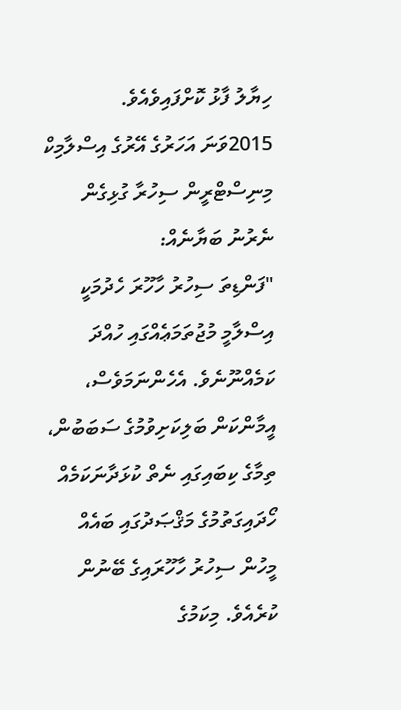ހިޔާލު ފާޅު ކޮށްފައިވެއެވެ.
2015ވަނަ އަހަރުގެ އޭރުގެ އިސްލާމިކް މިނިސްޓްރީން ސިހުރާ ގުޅިގެން ނެރުނު ބަޔާނެއް:
"ފަންޑިތަ ސިހުރު ހާހޫރަ ހެދުމަކީ އިސްލާމީ މުޖުތަމަޢެއްގައި ހުއްދަ ކަމެއްނޫނެވެ. އެހެންނަމަވެސް، އީމާންކަން ބަލިކަށިވުމުގެ ސަބަބުން، ތިމާގެ ކިބައިގައި ނެތް ކުޅަދާނަކަމެއް ހޯދައިގަތުމުގެ މަޤްޞަދުގައި ބައެއް މީހުން ސިހުރު ހާހޫރައިގެ ބޭނުން ކުރެއެވެ. މިކަމުގެ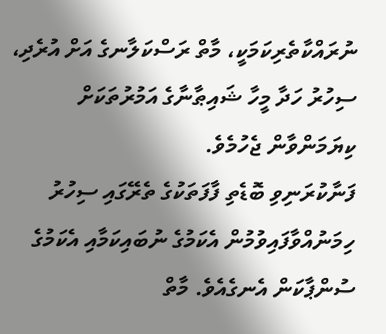ނުރައްކާތެރިކަމަކީ، މާތް ރަސްކަލާނގެ އަށް އުރެދި، ސިހުރު ހަދާ މީހާ ޝައިޠާނާގެ އަމުރުތަކަށް ކިޔަމަންވާން ޖެހުމެވެ.
ފަނާކުރަނިވި ބޮޑެތި ފާފަތަކުގެ ތެރޭގައި ސިހުރު ހިމަނުއްވާފައިވުމުން އެކަމުގެ ނުބައިކަމާއި އެކަމުގެ ސުންޕާކަން އެނގެއެވެ. މާތް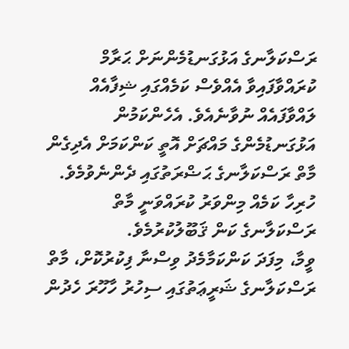ރަސްކަލާނގެ އަޅުގަނޑުމެންނަށް ޙަރާމް ކުރައްވާފައިވާ އެއްވެސް ކަމެއްގައި ޝިފާއެއް ލައްވާފައެއް ނުވާނެއެވެ. އެހެންކަމުން އަޅުގަނޑުމެންގެ މައްޗަށް އޮތީ ކަންކަމަށް އެދިގެން މާތް ރަސްކަލާނގެ ޙަޟްރަތުގައި ދެންނެވުމެވެ. ހުރިހާ ކަމެއް މިންވަރު ކުރައްވަނީ މާތް ރަސްކަލާނގެ ކަން ޤަބޫލުކުރުމެވެ.
ވީމާ، މިފަދަ ކަންކަމާމެދު ވިސްނާ ފިކުރުކޮށް، މާތް ރަސްކަލާނގެ ޝަރީޢަތުގައި ސިހުރު ހާހޫރަ ހެދުން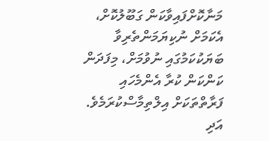މަނާކޮށްފައިވާކަން ގަބޫލުކޮށް، އެކަމަށް ނުކިޔަމަންތެރިވާ ބަޔަކުކަމުގައި ނުވުމަށް، މިފަދަން ކަންކަން ކުރާ އެންމެހައި ފަރާތްތަކަށް އިލްތިމާސްކުރަމެވެ. އަދި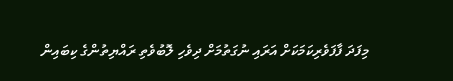މިފަދަ ފާފަވެރިކަމަކަށް އަރައި ނުގަތުމަށް ދިވެހި ލޮބުވެތި ރައްޔިތުންގެ ކިބައިން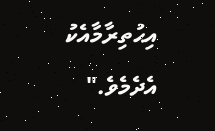އިޙުތިރާމާއެކު އެދެމެވެ."